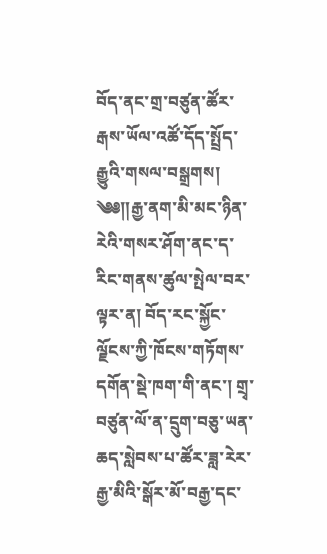བོད་ནང་གྲ་བཙུན་ཚོར་རྒས་ཡོལ་འཚོ་དོད་སྤྲོད་རྒྱུའི་གསལ་བསྒྲགས།
༄༅༎རྒྱ་ནག་མི་མང་ཉིན་རེའི་གསར་ཤོག་ནང་ད་རིང་གནས་ཚུལ་སྤེལ་བར་ལྟར་ན། བོད་རང་སྐྱོང་ལྗོངས་ཀྱི་ཁོངས་གཏོགས་དགོན་སྡེ་ཁག་གི་ནང་། གྲྭ་བཙུན་ལོ་ན་དྲུག་བཅུ་ཡན་ཆད་སླེབས་པ་ཚོར་ཟླ་རེར་རྒྱ་མིའི་སྒོར་མོ་བརྒྱ་དང་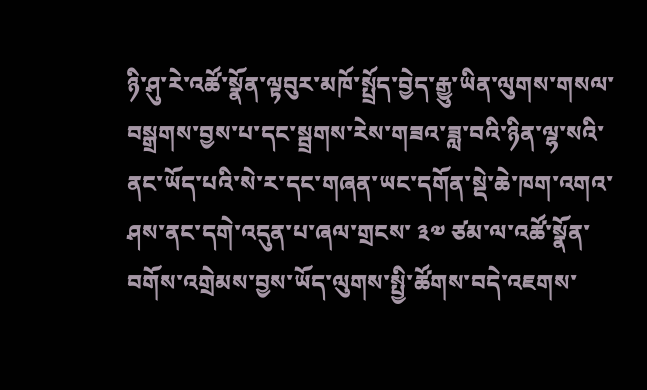ཉི་ཤུ་རེ་འཚོ་སྣོན་ལྟབུར་མཁོ་སྤྲོད་བྱེད་རྒྱུ་ཡིན་ལུགས་གསལ་བསྒྲགས་བྱས་པ་དང་སྦྲགས་རེས་གཟའ་ཟླ་བའི་ཉིན་ལྷ་སའི་ནང་ཡོད་པའི་སེ་ར་དང་གཞན་ཡང་དགོན་སྡེ་ཆེ་ཁག་འགའ་ཤས་ནང་དགེ་འདུན་པ་ཞལ་གྲངས་ ༣༧ ཙམ་ལ་འཚོ་སྣོན་བགོས་འགྲེམས་བྱས་ཡོད་ལུགས་སྤྱི་ཚོགས་བདེ་འཇགས་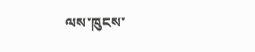ལས་ཁུངས་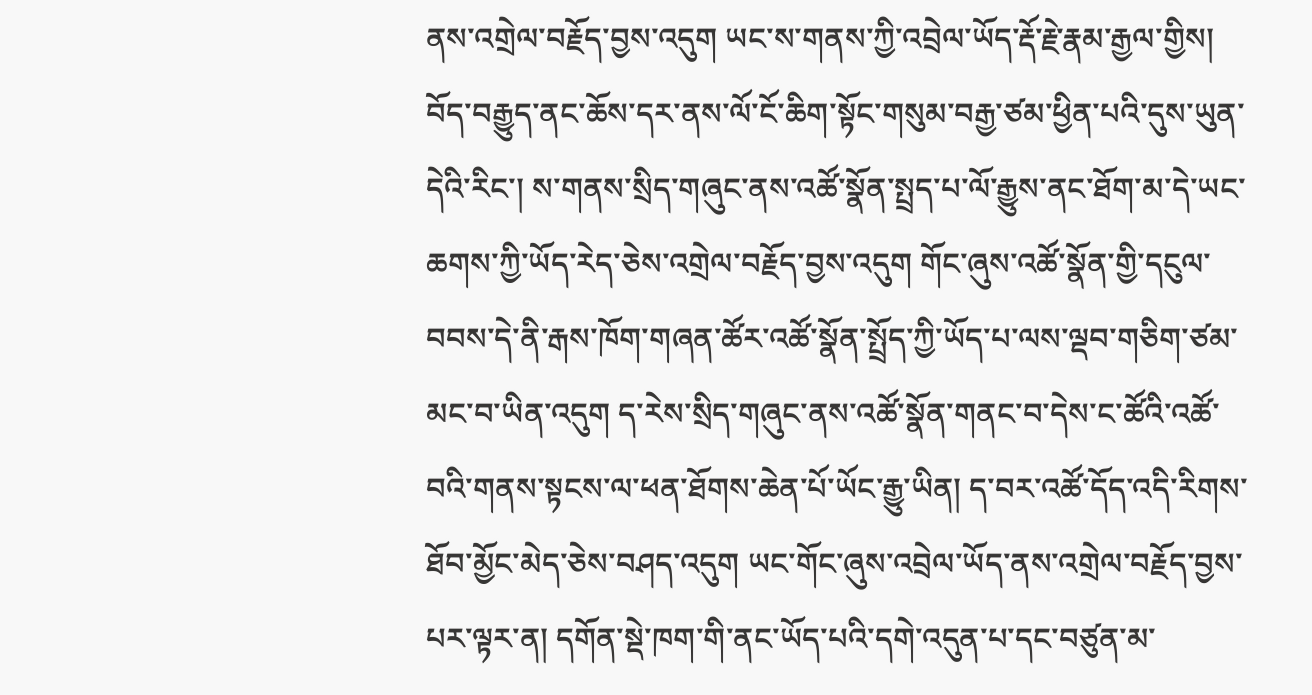ནས་འགྲེལ་བརྗོད་བྱས་འདུག ཡང་ས་གནས་ཀྱི་འབྲེལ་ཡོད་རྡོ་རྗེ་རྣམ་རྒྱལ་གྱིས། བོད་བརྒྱུད་ནང་ཆོས་དར་ནས་ལོ་ངོ་ཆིག་སྟོང་གསུམ་བརྒྱ་ཙམ་ཕྱིན་པའི་དུས་ཡུན་དེའི་རིང་། ས་གནས་སྲིད་གཞུང་ནས་འཚོ་སྣོན་སྤྲད་པ་ལོ་རྒྱུས་ནང་ཐོག་མ་དེ་ཡང་ཆགས་ཀྱི་ཡོད་རེད་ཅེས་འགྲེལ་བརྗོད་བྱས་འདུག གོང་ཞུས་འཚོ་སྣོན་གྱི་དངུལ་བབས་དེ་ནི་རྒས་ཁོག་གཞན་ཚོར་འཚོ་སྣོན་སྤྲོད་ཀྱི་ཡོད་པ་ལས་ལྡབ་གཅིག་ཙམ་མང་བ་ཡིན་འདུག ད་རེས་སྲིད་གཞུང་ནས་འཚོ་སྣོན་གནང་བ་དེས་ང་ཚོའི་འཚོ་བའི་གནས་སྟངས་ལ་ཕན་ཐོགས་ཆེན་པོ་ཡོང་རྒྱུ་ཡིན། ད་བར་འཚོ་དོད་འདི་རིགས་ཐོབ་མྱོང་མེད་ཅེས་བཤད་འདུག ཡང་གོང་ཞུས་འབྲེལ་ཡོད་ནས་འགྲེལ་བརྗོད་བྱས་པར་ལྟར་ན། དགོན་སྡེ་ཁག་གི་ནང་ཡོད་པའི་དགེ་འདུན་པ་དང་བཙུན་མ་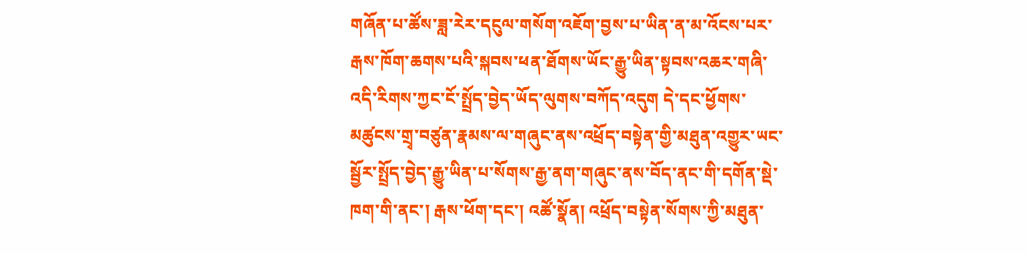གཞོན་པ་ཚོས་ཟླ་རེར་དངུལ་གསོག་འཇོག་བྱས་པ་ཡིན་ན་མ་འོངས་པར་རྒས་ཁོག་ཆགས་པའི་སྐབས་ཕན་ཐོགས་ཡོང་རྒྱུ་ཡིན་སྟབས་འཆར་གཞི་འདི་རིགས་ཀྱང་ངོ་སྤྲོད་བྱེད་ཡོད་ལུགས་བཀོད་འདུག དེ་དང་ཕྱོགས་མཚུངས་གྲྭ་བཙུན་རྣམས་ལ་གཞུང་ནས་འཕྲོད་བསྟེན་གྱི་མཐུན་འགྱུར་ཡང་སྦྱོར་སྤྲོད་བྱེད་རྒྱུ་ཡིན་པ་སོགས་རྒྱ་ནག་གཞུང་ནས་བོད་ནང་གི་དགོན་སྡེ་ཁག་གི་ནང་། རྒས་ཕོག་དང་། འཚོ་སྣོན། འཕྲོད་བསྟེན་སོགས་ཀྱི་མཐུན་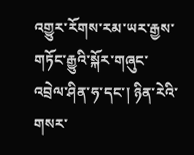འགྱུར་རོགས་རམ་ཡར་རྒྱས་གཏོང་རྒྱུའི་སྐོར་གཞུང་འབྲེལ་ཤིན་ཧ་དང་། ཉིན་རེའི་གསར་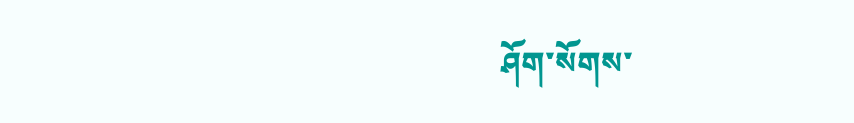ཤོག་སོགས་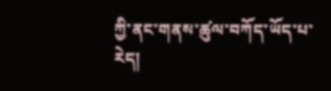ཀྱི་ནང་གནས་ཚུལ་བཀོད་ཡོད་པ་རེད།